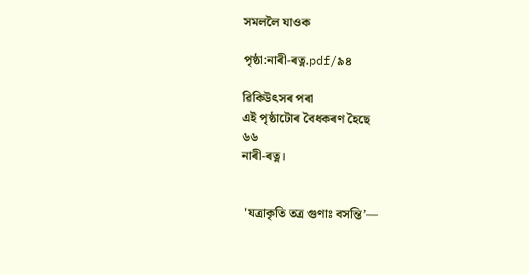সমললৈ যাওক

পৃষ্ঠা:নাৰী-ৰত্ন.pdf/৯৪

ৱিকিউৎসৰ পৰা
এই পৃষ্ঠাটোৰ বৈধকৰণ হৈছে
৬৬
নাৰী-ৰত্ন।


 'যত্রাকৃতি তত্র গুণাঃ বসন্তি’—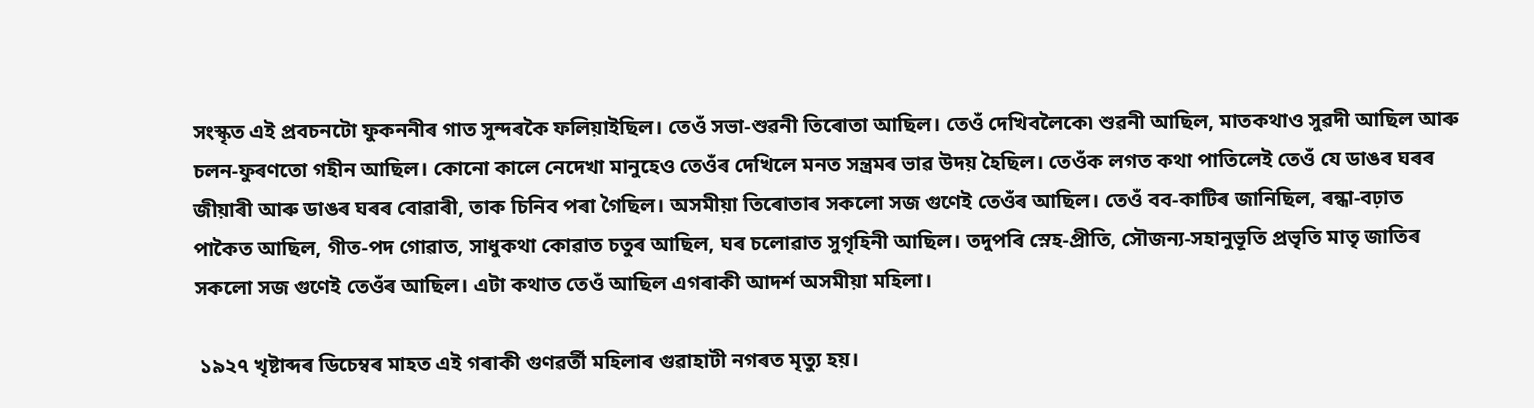সংস্কৃত এই প্রবচনটো ফুকননীৰ গাত সুন্দৰকৈ ফলিয়াইছিল। তেওঁ সভা-শুৱনী তিৰোতা আছিল। তেওঁ দেখিবলৈকে৷ শুৱনী আছিল, মাতকথাও সুৱদী আছিল আৰু চলন-ফুৰণতো গহীন আছিল। কোনো কালে নেদেখা মানুহেও তেওঁৰ দেখিলে মনত সন্ত্ৰমৰ ভাৱ উদয় হৈছিল। তেওঁক লগত কথা পাতিলেই তেওঁ যে ডাঙৰ ঘৰৰ জীয়াৰী আৰু ডাঙৰ ঘৰৰ বোৱাৰী, তাক চিনিব পৰা গৈছিল। অসমীয়া তিৰোতাৰ সকলো সজ গুণেই তেওঁৰ আছিল। তেওঁ বব-কাটিৰ জানিছিল, ৰন্ধা-বঢ়াত পাকৈত আছিল, গীত-পদ গোৱাত, সাধুকথা কোৱাত চতুৰ আছিল, ঘৰ চলোৱাত সুগৃহিনী আছিল। তদুপৰি স্নেহ-প্রীতি, সৌজন্য-সহানুভূতি প্রভৃতি মাতৃ জাতিৰ সকলো সজ গুণেই তেওঁৰ আছিল। এটা কথাত তেওঁ আছিল এগৰাকী আদর্শ অসমীয়া মহিলা।

 ১৯২৭ খৃষ্টাব্দৰ ডিচেম্বৰ মাহত এই গৰাকী গুণৱৰ্তী মহিলাৰ গুৱাহাটী নগৰত মৃত্যু হয়।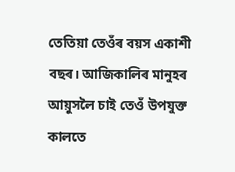তেতিয়া তেওঁৰ বয়স একাশী বছৰ। আজিকালিৰ মানুহৰ আয়ুসলৈ চাই তেওঁ উপযুক্ত কালতে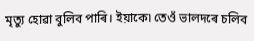মৃত্যু হোৱা বুলিব পাৰি। ইয়াকে৷ তেওঁ ভালদৰে চলিব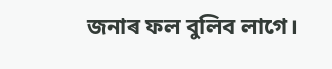জনাৰ ফল বুলিব লাগে।